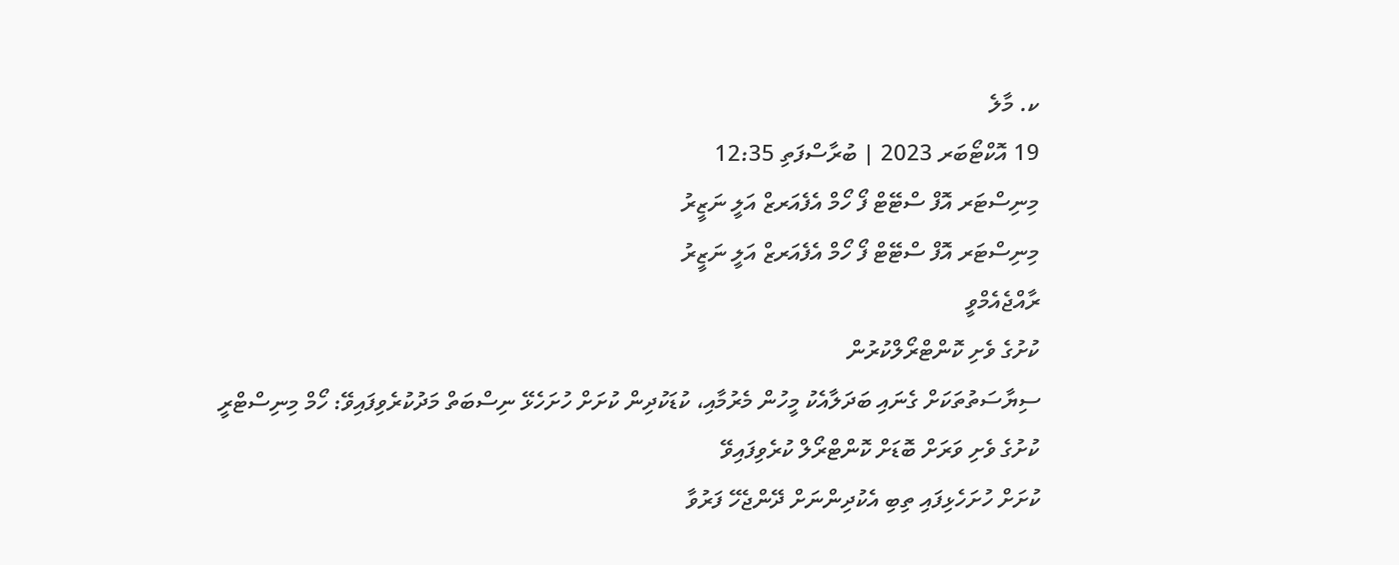ކ. މާލެ
19 އޮކްޓޯބަރ 2023 | ބުރާސްފަތި 12:35
މިނިސްޓަރ އޮފް ސްޓޭޓް ފޯ ހޯމް އެފެއަރޒް އަލީ ނަޒީރު
މިނިސްޓަރ އޮފް ސްޓޭޓް ފޯ ހޯމް އެފެއަރޒް އަލީ ނަޒީރު
ރާއްޖެއެމްވީ
ކުށުގެ ވެށި ކޮންޓްރޯލްކުރުން
ސިޔާސަތުތަކަށް ގެނައި ބަދަލާއެކު މީހުން މެރުމާއި، ކުޑަކުދިން ކުށަށް ހުށަހެޅޭ ނިސްބަތް މަދުކުރެވިފައިވޭ: ހޯމް މިނިސްޓްރީ
ކުށުގެ ވެށި ވަރަށް ބޮޑަށް ކޮންޓްރޯލް ކުރެވިފައިވޭ
ކުށަށް ހުށަހެޅިފައި ތިބި އެކުދިންނަށް ދޭންޖެހޭ ފަރުވާ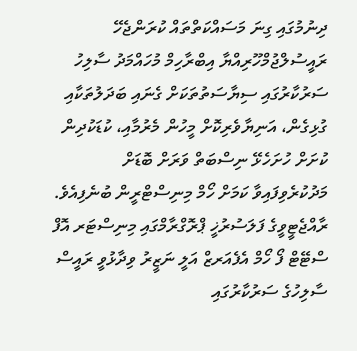ދިނުމުގައި ގިނަ މަސައްކަތްތައް ކުރަންޖެހޭ
ރައީސުލްޖުމްހޫރިއްޔާ އިބްރާހިމް މުހައްމަދު ސާލިހު ސަރުކާރުގައި ސިޔާސަތުތަކަށް ގެނައި ބަދަލުތަކާއި ގުޅިގެން، އަނިޔާވެރިކޮށް މީހުން މެރުމާއި، ކުޑަކުދިން ކުށަށް ހުށަހެޅޭ ނިސްބަތް ވަރަށް ބޮޑަށް މަދުކުރެވިފައިވާ ކަމަށް ހޯމް މިނިސްޓްރީން ބުނެފިއެވެ.
ރާއްޖެޓީވީގެ ފަލަސުރުޚީ ޕްރޮގްރާމްގައި މިނިސްޓަރ އޮފް ސްޓޭޓް ފޯ ހޯމް އެފެއަރޒް އަލީ ނަޒީރު ވިދާޅުވީ ރައީސް ސާލިހުގެ ސަރުކާރުގައި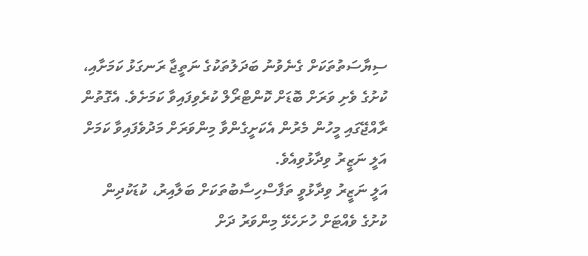ސިޔާސަތުތަކަށް ގެނެވުނު ބަދަލުތަކުގެ ނަތީޖާ ރަނގަޅު ކަމަށާއި، ކުށުގެ ވެށި ވަރަށް ބޮޑަށް ކޮންޓްރޯލް ކުރެވިފައިވާ ކަމަށެވެ. އެގޮތުން ރާއްޖޭގައި މީހުން މެރުން އެކަށީގެންވާ މިންވަރަށް މަދުވެފައިވާ ކަމަށް އަލީ ނަޒީރު ވިދާޅުވިއެވެ.
އަލީ ނަޒީރު ވިދާޅުވީ ތަފާސްހިސާބުތަކަށް ބަލާއިރު، ކުޑަކުދިން ކުށުގެ ވެއްޓަށް ހުށަހެޅޭ މިންވަރު ދަށް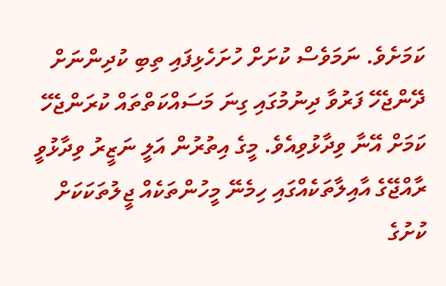ކަމަށެވެ. ނަމަވެސް ކުށަށް ހުށަހެޅިފައި ތިބި ކުދިންނަށް ދޭންޖެހޭ ފަރުވާ ދިނުމުގައި ގިނަ މަސައްކަތްތައް ކުރަންޖެހޭ ކަމަށް އޭނާ ވިދާޅުވިއެވެ. މީގެ އިތުރުން އަލީ ނަޒީރު ވިދާޅުވީ ރާއްޖޭގެ އާއިލާތަކެއްގައި ހިމެނޭ މީހުންތަކެއް ޖީލުތަކަކަށް ކުށުގެ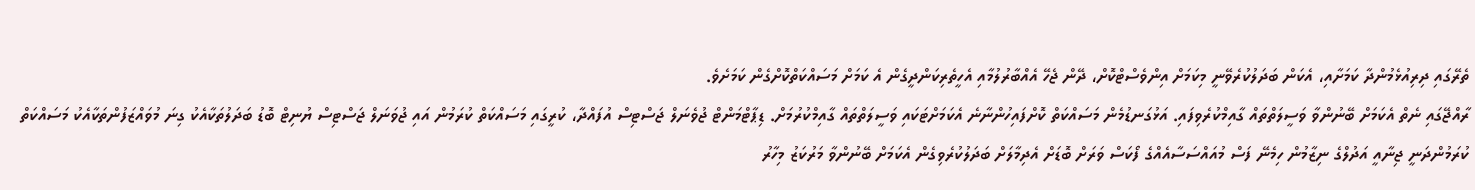ތެރޭގައި ދިރިއުޅެމުންދާ ކަމަށާއި، އެކަން ބަދަލުކުރެވޭނީ މިކަމަށް އިންވެސްޓްކޮށް، ދޭން ޖެހޭ އެއްބާރުލުމާއި އެހީތެރިކަންދީގެން އެ ކަމަށް މަސައްކަތްކޮށްގެން ކަމަށެވެ.
ރާއްޖޭގައި ނެތް އެކަމަށް ބޭނުންވާ ވަސީލަތްތައް ގާއިމްކުރެވިފައި. އަޅުގަނޑުމެން މަސައްކަތް ކޮށްފައިހުންނާނެ އެކަމަށްޓަކައި ވަސީލަތްތައް ގާއިމްކުރުމަށް. ޑިޕާޓްމަންޓް ޖުވެނަލް ޖަސްޓިސް އުފައްދާ، ކުރީގައި މަސައްކަތް ކުރަމުން އައި ޖުވަނަލް ޖަސްޓިސް ޔުނިޓް ބޮޑު ބަދަލުތަކާއެކު ގިނަ މުވައްޒަފުންތަކާއެކު މަސައްކަތް ކުރަމުންދަނީ ޖިނާއީ އަދުލްގެ ނިޒާމުން ހިމެނޭ ފަސް މުއައްސަސާއެއްގެ ފޯކަސް ވަރަށް ބޮޑަށް އެދިމާލަށް ބަދަލުކުރެވިގެން އެކަމަށް ބޭނުންވާ މަރުކަޒު މިހާރު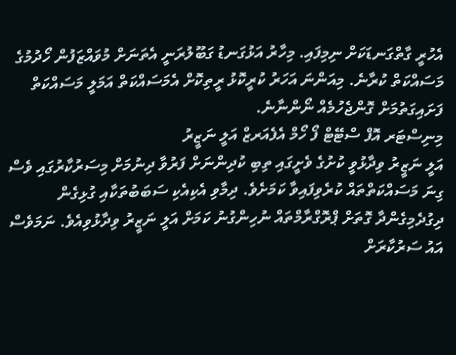އެހުރީ ގާތްގަނޑަކަށް ނިމިފައި. މިހާރު އަޅުގަނޑު ގަބޫލުރަނީ އެތަނަށް މުވައްޒަފުން ހޯދުމުގެ މަސައްކަތް ކުރާނެ. މިއަންނަ އަހަރު ކުރީކޮޅު ރީތިކޮށް އެމަސައްކަތް އަމަލީ މަސައްކަތް ފަށައިގަތުމަށް ގޮންޖެހުމެއް ނޯންނާނެ.
މިނިސްޓަރ އޮފް ސްޓޭޓް ފޯ ހޯމް އެފެއަރޒް އަލީ ނަޒީރު
އަލީ ނަޒީރު ވިދާޅުވީ ކުށުގެ ވެށީގައި ތިބި ކުދިންނަށް ފަރުވާ ދިނުމަށް މިސަރުކާރުގައި ވެސް ގިނަ މަސައްކަތްތައް ކުރެވިފައިވާ ކަމަށެވެ. ދިމާވި އެކިއެކި ސަބަބުތަކާއި ގުޅިގެން ދިގުދެމިގެންދާ ގޮތަށް ޕްރޮގްރާމްތައް ނުހިންގުނު ކަމަށް އަލީ ނަޒީރު ވިދާޅުވިއެވެ. ނަމަވެސް އައު ސަރުކާރަށް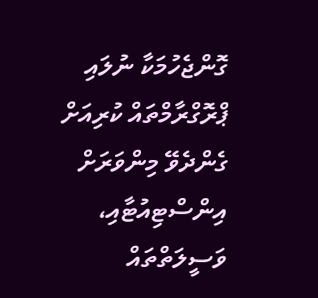ގޮންޖެހުމަކާ ނުލައި ޕްރޮގްރާމްތައް ކުރިއަށް ގެންދެވޭ މިންވަރަށް އިންސްޓިއުޓާއި، ވަސީލަތްތައް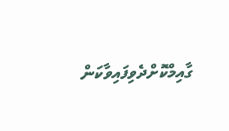ގާއިމްކޮށްދެވިފައިވާކަން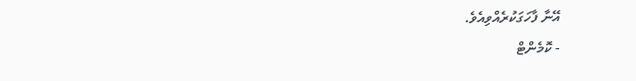އޭނާ ފާހަގަކުރެއްވިއެވެ.
- ކޮމެންޓް